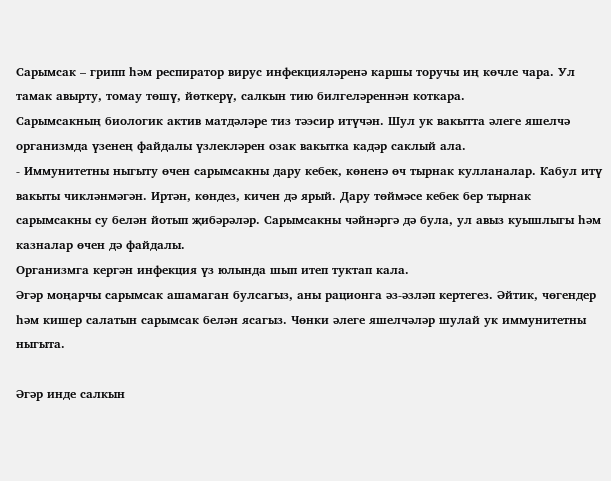Сарымсак – грипп һәм респиратор вирус инфекцияләренә каршы торучы иң көчле чара. Ул тамак авырту, томау төшү, йөткерү, салкын тию билгеләреннән коткара.
Сарымсакның биологик актив матдәләре тиз тәэсир итүчән. Шул ук вакытта әлеге яшелчә организмда үзенең файдалы үзлекләрен озак вакытка кадәр саклый ала.
- Иммунитетны ныгыту өчен сарымсакны дару кебек, көненә өч тырнак кулланалар. Кабул итү вакыты чикләнмәгән. Иртән, көндез, кичен дә ярый. Дару төймәсе кебек бер тырнак сарымсакны су белән йотып җибәрәләр. Сарымсакны чәйнәргә дә була, ул авыз куышлыгы һәм казналар өчен дә файдалы.
Организмга кергән инфекция үз юлында шып итеп туктап кала.
Әгәр моңарчы сарымсак ашамаган булсагыз, аны рационга әз-әзләп кертегез. Әйтик, чөгендер һәм кишер салатын сарымсак белән ясагыз. Чөнки әлеге яшелчәләр шулай ук иммунитетны ныгыта.

Әгәр инде салкын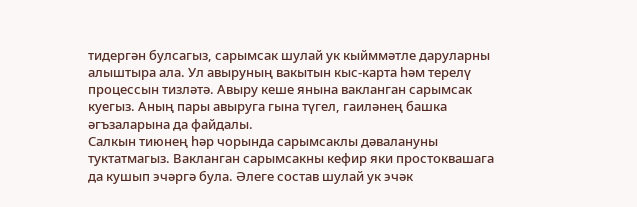тидергән булсагыз, сарымсак шулай ук кыйммәтле даруларны алыштыра ала. Ул авыруның вакытын кыс-карта һәм терелү процессын тизләтә. Авыру кеше янына вакланган сарымсак куегыз. Аның пары авыруга гына түгел, гаиләнең башка әгъзаларына да файдалы.
Салкын тиюнең һәр чорында сарымсаклы дәвалануны туктатмагыз. Вакланган сарымсакны кефир яки простоквашага да кушып эчәргә була. Әлеге состав шулай ук эчәк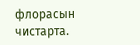флорасын чистарта.